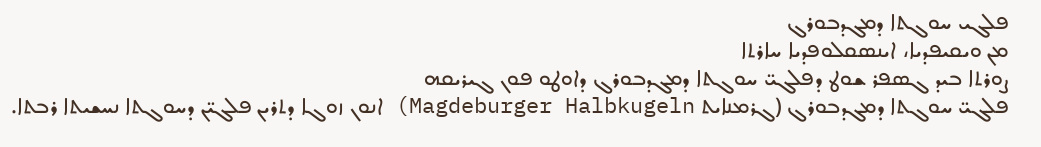ܦܠܓܝ ܚܘܓܬܐ ܕܡܓܕܒܘܪܓ
ܡܢ ܘܝܩܝܦܕܝܐ، ܐܝܢܣܩܠܘܦܕܝܐ ܚܐܪܬܐ
ܨܘܪܬܐ ܒܝܕ ܓܣܦܪ ܫܘܛ ܕܦܠܓܝ̈ ܚܘܓܬܐ ܕܡܓܕܒܘܪܓ ܕܐܘܛܘ ܦܘܢ ܓܝܪܝܩܗ
ܦܠܓܝ̈ ܚܘܓܬܐ ܕܡܓܕܒܘܪܓ (ܓܪܡܢܐܝܬ Magdeburger Halbkugeln) ܐܢܘܢ ܙܘܓܐ ܕܬܪܝܢ ܦܠܓܝ̈ܢ ܕܚܘܓܬܐ ܢܚܫܝܬܐ ܪܒܬܐ.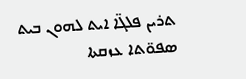ܬܪܝܢ ܦܠܓ̈ܐ ܐܝܬ ܠܗܘܢ ܒܝܬ ܣܦܘ̈ܬܐ ܥܙܩܬܐ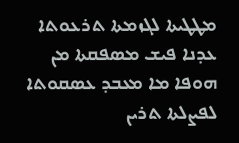ܡܛܛܝܬܐ ܠܓܙܡܬܐ ܬܪܥܘܬܐ ܥܕܢܐ ܦܝܫ ܡܣܦܩܬܐ ܡܢ ܗܘܦܐ ܡܐ ܡܥܒܕ ܥܣܩܘܬܐ ܠܦܨܠܬܐ ܬܪܝܢ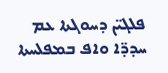ܦܠܓܝ̈ܢ ܕܚܘܓܬܐ ܥܡ ܚܕܕ̈ܐ ܘܐܦ ܒܡܦܠܚܬܐ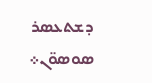ܕܫܬܥܤܪ ܣܘܣܘ̈ܢ܀